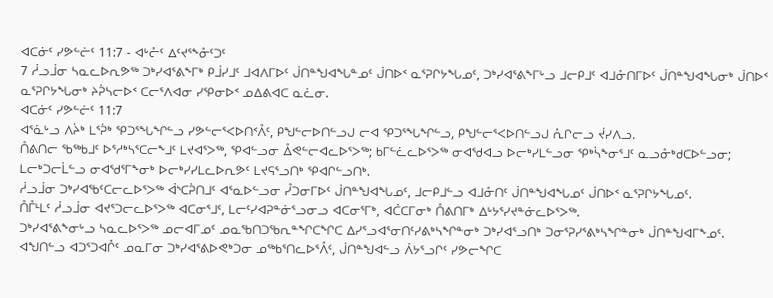ᐊᑕᓃᑦ ᓯᕗᓪᓖᑦ 11:7 - ᐊᒡᓔᑦ ᐃᑦᔪᕐᖕᓁᑦᑐᑦ
7 ᓲᓗᒨᓂ ᓴᓇᓚᐅᕆᕗᖅ ᑐᒃᓯᐊᕐᕕᖕᒥᒃ ᑭᒨᓯᒧᑦ ᒧᐊᐱᒥᐅᑦ ᒎᑎᓐᖑᐊᖓᓐᓄᑦ ᒎᑎᐅᑉ ᓇᕐᕈᒋᔭᖓᓄᑦ, ᑐᒃᓯᐊᕐᕕᖕᒥᒡᓗ ᒧᓕᑭᒧᑦ ᐊᒧᓁᑎᒥᐅᑦ ᒎᑎᓐᖑᐊᖓᓂᒃ ᒎᑎᐅᑉ ᓇᕐᕈᒋᔭᖓᓂᒃ ᔨᕉᓴᓕᐅᑉ ᑕᓕᕐᐱᐊᓂ ᓯᕿᓂᐅᑉ ᓄᐃᕕᐊᑕ ᓇᓛᓂ.
ᐊᑕᓃᑦ ᓯᕗᓪᓖᑦ 11:7
ᐊᕐᓈᒡᓗ ᐱᔩᒃ ᒪᕐᕉᒃ ᕿᑐᕐᖓᖏᓪᓗ ᓯᕗᓪᓕᕐᐸᐅᑎᑉᐰᑦ, ᑭᖑᓪᓕᐅᑎᓪᓗᒍ ᓕᐊ ᕿᑐᕐᖓᖏᓪᓗ, ᑭᖑᓪᓕᕐᐸᐅᑎᓪᓗᒍ ᕅᒋᓕᓗ ᔫᓯᐱᓗ.
ᑍᕕᑎᓕ ᖃᖅᑲᒧᑦ ᐅᕐᓱᒃᓴᕐᑕᓕᖕᒧᑦ ᒪᔪᐊᕐᐳᖅ, ᕿᐊᓪᓗᓂ ᐂᕙᓪᓕᐊᓚᐅᕐᐳᖅ; ᑲᒥᓪᓛᓚᐅᕐᐳᖅ ᓂᐊᖁᐊᓗ ᐅᓕᒃᓯᒪᓪᓗᓂ ᕿᒃᓵᖕᓂᕐᒧᑦ ᓇᓗᓁᒃᑯᑕᐅᓪᓗᓂ; ᒪᓕᒃᑐᓕᒫᓪᓗ ᓂᐊᖁᕐᒥᖕᓂᒃ ᐅᓕᒃᓯᓯᒪᓚᐅᕆᕗᑦ ᒪᔪᕋᕐᓗᑎᒃ ᕿᐊᒋᓪᓗᑎᒃ.
ᓲᓗᒨᓂ ᑐᒃᓯᐊᖃᑦᑕᓕᓚᐅᕐᐳᖅ ᐋᔅᑕᕉᑎᒧᑦ ᐊᕐᓇᐅᓪᓗᓂ ᓮᑐᓂᒥᐅᑦ ᒎᑎᓐᖑᐊᖓᓄᑦ, ᒧᓕᑭᒧᓪᓗ ᐊᒧᓁᑎᑦ ᒎᑎᓐᖑᐊᖓᓄᑦ ᒎᑎᐅᑉ ᓇᕐᕈᒋᔭᖓᓄᑦ.
ᑍᒤᒻᒪᑦ ᓲᓗᒨᓂ ᐊᔪᕐᑐᓕᓚᐅᕐᐳᖅ ᐊᑕᓂᕐᒧᑦ, ᒪᓕᑦᓯᐊᕈᓐᓃᕐᓗᓂᓗ ᐊᑕᓂᕐᒥᒃ, ᐊᑖᑕᒥᓂᒃ ᑍᕕᑎᒥᒃ ᐃᒡᔭᕐᓯᔪᓐᓃᓚᐅᕐᐳᖅ.
ᑐᒃᓯᐊᕐᕕᖕᓂᒡᓗ ᓴᓇᓚᐅᕐᐳᖅ ᓄᓕᐊᒥᓄᑦ ᓄᓇᖃᑎᑐᖃᕆᓐᖏᑕᖏᑕ ᐃᓯᕐᓗᐊᕐᓂᑎᑦᓯᕕᒃᓴᖏᓐᓂᒃ ᑐᒃᓯᐊᕐᓗᑎᒃ ᑐᓂᕐᕈᓯᕐᕕᒃᓴᖏᓐᓂᒃ ᒎᑎᓐᖑᐊᒥᖕᓄᑦ.
ᐊᖑᑎᓪᓗ ᐊᑐᕐᑐᐊᒊᑦ ᓄᓇᒥᓂ ᑐᒃᓯᐊᕐᕕᐅᕙᒃᑐᓂ ᓄᖅᑲᕐᑎᓚᐅᕐᐰᑦ, ᒎᑎᓐᖑᐊᓪᓗ ᐲᔭᕐᓗᒋᑦ ᓯᕗᓕᖏᑕ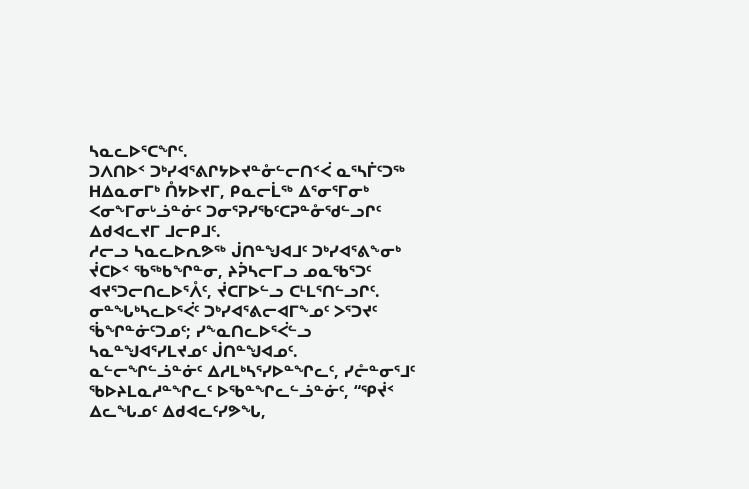ᓴᓇᓚᐅᕐᑕᖏᑦ.
ᑐᐱᑎᐅᑉ ᑐᒃᓯᐊᕐᕕᒋᔭᐅᔪᓐᓁᓪᓕᑎᑉᐹ ᓇᕐᓴᒦᑦᑐᖅ ᕼᐃᓇᓂᒥᒃ ᑍᔭᐅᔪᒥ, ᑭᓇᓕᒫᖅ ᐃᕐᓂᕐᒥᓂᒃ ᐸᓂᖕᒥᓂᒡᓘᓐᓃᑦ ᑐᓂᕐᕈᓯᖃᑦᑕᕈᓐᓁᖁᓪᓗᒋᑦ ᐃᑯᐊᓚᔪᒥ ᒧᓕᑭᒧᑦ.
ᓱᓕᓗ ᓴᓇᓚᐅᕆᕗᖅ ᒎᑎᓐᖑᐊᒧᑦ ᑐᒃᓯᐊᕐᕕᖕᓂᒃ ᔫᑕᐅᑉ ᖃᖅᑲᖏᓐᓂ, ᔨᕉᓴᓕᒥᓗ ᓄᓇᖃᕐᑐᑦ ᐊᔪᕐᑐᓕᑎᓚᐅᕐᐰᑦ, ᔫᑕᒥᐅᓪᓗ ᑕᒻᒪᕐᑎᓪᓗᒋᑦ.
ᓂᓐᖓᒃᓴᓚᐅᕐᐹᑦ ᑐᒃᓯᐊᕐᕕᓕᐊᒥᖕᓄᑦ ᐳᕐᑐᔪᑦ ᖄᖏᓐᓃᑦᑐᓄᑦ; ᓯᖕᓇᑎᓚᐅᕐᐹᓪᓗ ᓴᓇᓐᖑᐊᕐᓯᒪᔪᓄᑦ ᒎᑎᓐᖑᐊᓄᑦ.
ᓇᓪᓕᖏᓪᓘᓐᓃᑦ ᐃᓱᒪᒃᓴᕐᓯᐅᓐᖏᓚᑦ, ᓯᓔᓐᓂᕐᒧᑦ ᖃᐅᔨᒪᓇᓱᓐᖏᓚᑦ ᐅᖃᓐᖏᓚᓪᓘᓐᓃᑦ, “ᕿᔫᑉ ᐃᓚᖓᓄᑦ ᐃᑯᐊᓚᑦᓯᕗᖓ,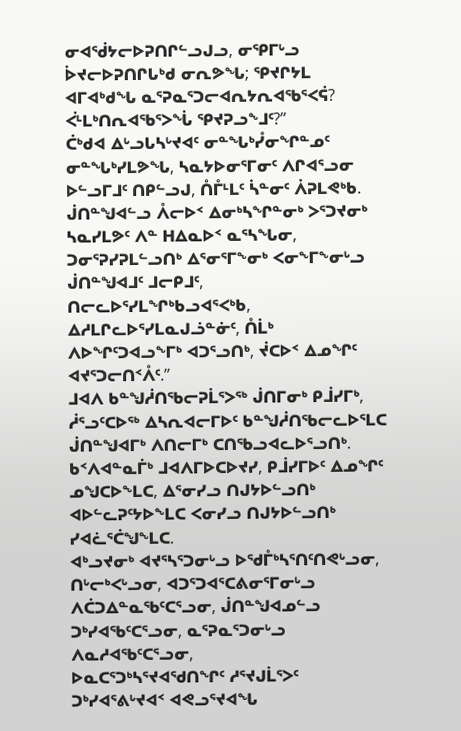ᓂᐊᖂᔭᓕᐅᕈᑎᒋᓪᓗᒍᓗ, ᓂᕿᒥᒡᓗ ᐆᔪᓕᐅᕈᑎᒋᒐᒃᑯ ᓂᕆᕗᖓ; ᕿᔪᒋᔭᒪ ᐊᒥᐊᒃᑯᖓ ᓇᕐᕈᓇᕐᑐᓕᐊᕆᔭᕆᐊᖃᕐᐸᕌ? ᐹᒻᒪᒃᑎᕆᐊᖃᕐᐳᖔ ᕿᔪᕈᓗᖕᒧᑦ?”
ᑖᒃᑯᐊ ᐃᒡᓗᒐᓴᒡᔪᐊᑦ ᓂᓐᖓᒃᓮᓂᖏᓐᓄᑦ ᓂᓐᖓᒃᓯᒪᕗᖓ, ᓴᓇᔭᐅᓂᕐᒥᓂᑦ ᐱᒋᐊᕐᓗᓂ ᐅᓪᓗᒥᒧᑦ ᑎᑭᓪᓗᒍ, ᑍᒤᒻᒪᑦ ᓵᓐᓂᑦ ᐲᕈᒪᕙᒃᑲ.
ᒎᑎᓐᖑᐊᓪᓗ ᐰᓕᐅᑉ ᐃᓂᒃᓴᖏᓐᓂᒃ ᐳᕐᑐᔪᓂᒃ ᓴᓇᓯᒪᕗᑦ ᐱᓐ ᕼᐃᓇᐅᑉ ᓇᕐᓴᖓᓂ, ᑐᓂᕐᕈᓯᕈᒪᓪᓗᑎᒃ ᐃᕐᓂᕐᒥᖕᓂᒃ ᐸᓂᖕᒥᖕᓂᒡᓗ ᒎᑎᓐᖑᐊᒧᑦ ᒧᓕᑭᒧᑦ, ᑎᓕᓚᐅᕐᓯᒪᖏᒃᑲᓗᐊᕐᐸᒃᑲ, ᐃᓱᒪᒋᓚᐅᕐᓯᒪᓇᒍᓘᓐᓃᑦ, ᑍᒫᒃ ᐱᐅᖏᑦᑐᐊᓗᖕᒥᒃ ᐊᑐᕐᓗᑎᒃ, ᔫᑕᐅᑉ ᐃᓄᖏᑦ ᐊᔪᕐᑐᓕᑎᑉᐰᑦ.”
ᒧᐊᐱ ᑲᓐᖑᓲᑎᖃᓕᕈᒫᕐᐳᖅ ᒎᑎᒥᓂᒃ ᑭᒨᓯᒥᒃ, ᓲᕐᓗᑦᑕᐅᖅ ᐃᓴᕆᐊᓕᒥᐅᑦ ᑲᓐᖑᓲᑎᖃᓕᓚᐅᕐᒪᑕ ᒎᑎᓐᖑᐊᒥᒃ ᐱᑎᓕᒥᒃ ᑕᑎᖃᓗᐊᓚᐅᕐᓗᑎᒃ.
ᑲᑉᐱᐊᓐᓇᒦᒃ ᒧᐊᐱᒥᐅᑕᐅᔪᓯ, ᑭᒨᓯᒥᐅᑦ ᐃᓄᖏᑦ ᓄᖑᑕᐅᖕᒪᑕ, ᐃᕐᓂᓯᓗ ᑎᒍᔭᐅᓪᓗᑎᒃ ᐊᐅᓪᓚᕈᑦᔭᐅᖕᒪᑕ ᐸᓂᓯᓗ ᑎᒍᔭᐅᓪᓗᑎᒃ ᓯᐊᓛᕐᑖᖑᖕᒪᑕ.
ᐊᒃᓗᔪᓂᒃ ᐊᔪᕐᓴᕐᑐᓂᒡᓗ ᐅᖁᒤᒃᓴᕐᑎᑦᑎᕙᒡᓗᓂ, ᑎᒡᓕᒃᐸᒡᓗᓂ, ᐊᑐᕐᑐᐊᕐᑕᕕᓂᕐᒥᓂᒡᓗ ᐱᑖᑐᐃᓐᓇᖃᑦᑕᕐᓗᓂ, ᒎᑎᓐᖑᐊᓄᓪᓗ ᑐᒃᓯᐊᖃᑦᑕᕐᓗᓂ, ᓇᕐᕈᓇᕐᑐᓂᒡᓗ ᐱᓇᓱᐊᖃᑦᑕᕐᓗᓂ,
ᐅᓇᑕᕐᑐᒃᓴᕐᔪᐊᖁᑎᖏᑦ ᓱᕐᔪᒍᒫᕐᐳᑦ ᑐᒃᓯᐊᕐᕕᒡᔪᐊᑉ ᐊᕙᓗᕐᔪᐊᖓ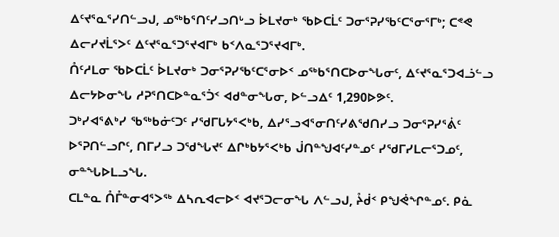ᐃᑦᔪᕐᓇᕐᓯᑎᓪᓗᒍ, ᓄᖅᑲᕐᑎᑦᓯᓗᑎᒡᓗ ᐆᒪᔪᓂᒃ ᖃᐅᑕᒫᑦ ᑐᓂᕐᕈᓯᖃᑦᑕᕐᓂᕐᒥᒃ; ᑕᕝᕙ ᐃᓕᓯᔪᒫᕐᐳᑦ ᐃᑦᔪᕐᓇᕐᑐᕐᔪᐊᒥᒃ ᑲᑉᐱᓇᕐᑐᕐᔪᐊᒥᒃ.
ᑍᑦᓱᒪᓂ ᖃᐅᑕᒫᑦ ᐆᒪᔪᓂᒃ ᑐᓂᕐᕈᓯᖃᑦᑕᕐᓂᐅᑉ ᓄᖅᑲᕐᑎᑕᐅᓂᖓᓂᑦ, ᐃᑦᔪᕐᓇᕐᑐᐊᓘᓪᓗ ᐃᓕᔭᐅᓂᖓ ᓱᕈᕐᑎᑕᐅᓐᓇᕐᑑᑉ ᐊᑯᓐᓂᖓᓂ, ᐅᓪᓗᐃᑦ 1,290ᐅᕗᑦ.
ᑐᒃᓯᐊᕐᕕᒃᓯ ᖃᖅᑲᓃᑦᑐᑦ ᓯᖁᒥᒐᔭᕐᐸᒃᑲ, ᐃᓯᕐᓗᐊᕐᓂᑎᑦᓯᕕᖁᑎᓯᓗ ᑐᓂᕐᕈᓯᕐᕖᑦ ᐅᕐᕈᑎᓪᓗᒋᑦ, ᑎᒥᓯᓗ ᑐᖁᖓᔪᑦ ᐃᒋᒃᑲᔭᕐᐸᒃᑲ ᒎᑎᓐᖑᐊᑦᓯᓐᓄᑦ ᓯᖁᒥᓯᒪᓕᕐᑐᓄᑦ, ᓂᓐᖓᐅᒪᓗᖓ.
ᑕᒪᓐᓇ ᑍᒤᓐᓂᐊᕐᐳᖅ ᐃᓴᕆᐊᓕᐅᑉ ᐊᔪᕐᑐᓕᓂᖓ ᐱᓪᓗᒍ, ᔧᑰᑉ ᑭᖑᕚᖏᓐᓄᑦ. ᑭᓈ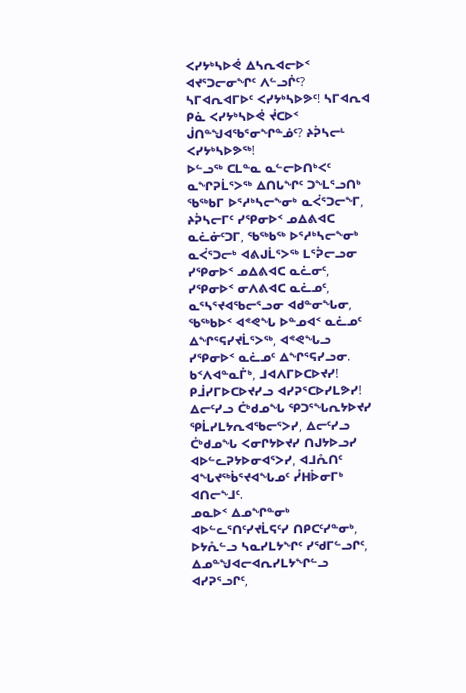ᐸᓯᔭᒃᓴᐅᕚ ᐃᓴᕆᐊᓕᐅᑉ ᐊᔪᕐᑐᓕᓂᖏᑦ ᐱᓪᓗᒌᑦ? ᓴᒥᐊᕆᐊᒥᐅᑦ ᐸᓯᔭᒃᓴᐅᕗᑦ! ᓴᒥᐊᕆᐊ ᑭᓈ ᐸᓯᔭᒃᓴᐅᕚ ᔫᑕᐅᑉ ᒎᑎᓐᖑᐊᖃᕐᓂᖏᓐᓅᑦ? ᔨᕉᓴᓕᒻ ᐸᓯᔭᒃᓴᐅᕗᖅ!
ᐅᓪᓗᖅ ᑕᒪᓐᓇ ᓇᓪᓕᐅᑎᒃᐸᑦ ᓇᖏᕈᒫᕐᐳᖅ ᐃᑎᒐᖏᑦ ᑐᖕᒪᕐᓗᑎᒃ ᖃᖅᑲᒥ ᐅᕐᓱᒃᓴᓕᖕᓂᒃ ᓇᐹᕐᑐᓕᖕᒥ, ᔨᕉᓴᓕᒥᑦ ᓯᕿᓂᐅᑉ ᓄᐃᕕᐊᑕ ᓇᓛᓃᑦᑐᒥ, ᖃᖅᑲᖅ ᐅᕐᓱᒃᓴᓕᖕᓂᒃ ᓇᐹᕐᑐᓕᒃ ᐊᕕᒍᒫᕐᐳᖅ ᒪᕐᕉᓕᓗᓂ ᓯᕿᓂᐅᑉ ᓄᐃᕕᐊᑕ ᓇᓛᓂᑦ, ᓯᕿᓂᐅᑉ ᓂᐱᕕᐊᑕ ᓇᓛᓄᑦ, ᓇᕐᓴᕐᔪᐊᖃᓕᕐᓗᓂ ᐊᑯᓐᓂᖓᓂ, ᖃᖅᑲᐅᑉ ᐊᕝᕙᖓ ᐅᓐᓄᐊᑉ ᓇᓛᓄᑦ ᐃᖏᕐᕋᓯᔪᒫᕐᐳᖅ, ᐊᕝᕙᖓᓗ ᓯᕿᓂᐅᑉ ᓇᓛᓄᑦ ᐃᖏᕐᕋᓯᓗᓂ.
ᑲᑉᐱᐊᓐᓇᒦᒃ, ᒧᐊᐱᒥᐅᑕᐅᔪᓯ! ᑭᒨᓯᒥᐅᑕᐅᔪᓯᓗ ᐊᓯᕈᕐᑕᐅᓯᒪᕗᓯ! ᐃᓕᑦᓯᓗ ᑖᒃᑯᓄᖓ ᕿᑐᕐᖓᕆᔭᐅᔪᓯ ᕿᒫᓯᒪᔭᕆᐊᖃᓕᕐᐳᓯ, ᐃᓕᑦᓯᓗ ᑖᒃᑯᓄᖓ ᐸᓂᒋᔭᐅᔪᓯ ᑎᒍᔭᐅᓗᓯ ᐊᐅᓪᓚᕈᔭᐅᓂᐊᕐᐳᓯ, ᐊᒧᕅᑎᑦ ᐊᖓᔪᖅᑳᕐᔪᐊᖓᓄᑦ ᓮᕼᐆᓂᒥᒃ ᐊᑎᓕᖕᒧᑦ.
ᓄᓇᐅᑉ ᐃᓄᖏᓐᓂᒃ ᐊᐅᓪᓚᕐᑎᑦᓯᔪᒫᕋᑦᓯ ᑎᑭᑕᑦᓯᓐᓂᒃ, ᐅᔭᕅᓪᓗ ᓴᓇᓯᒪᔭᖏᑦ ᓯᖁᒥᓪᓗᒋᑦ, ᐃᓄᓐᖑᐊᓕᐊᕆᓯᒪᔭᖏᓪᓗ ᐊᓯᕈᕐᓗᒋᑦ,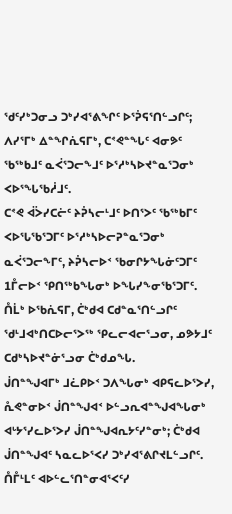ᖁᑦᓯᒃᑐᓂᓗ ᑐᒃᓯᐊᕐᕕᖏᑦ ᐅᕐᕉᕋᕐᑎᓪᓗᒋᑦ;
ᐱᓯᕐᒥᒃ ᐃᓐᖏᕇᕋᒥᒃ, ᑕᕝᕙᓐᖓᑦ ᐊᓂᕗᑦ ᖃᖅᑲᒧᑦ ᓇᐹᕐᑐᓕᖕᒧᑦ ᐅᕐᓱᒃᓴᐅᔪᓐᓇᕐᑐᓂᒃ ᐸᐅᕐᖓᖃᓲᒧᑦ.
ᑕᕝᕙ ᐋᐴᓯᑕᓖᑦ ᔨᕉᓴᓕᒻᒧᑦ ᐅᑎᕐᐳᑦ ᖃᖅᑲᒥᑦ ᐸᐅᕐᒐᖃᕐᑐᒥᑦ ᐅᕐᓱᒃᓴᐅᓕᕈᓐᓇᕐᑐᓂᒃ ᓇᐹᕐᑐᓕᖕᒥᑦ, ᔨᕉᓴᓕᐅᑉ ᖃᓂᒋᔭᖓᓃᑦᑐᒥᑦ 1ᒤᓕᐅᑉ ᕿᑎᖅᑲᖓᓂᒃ ᐅᖓᓯᖕᓂᖃᕐᑐᒥᑦ.
ᑍᒫᒃ ᐅᖃᕇᕋᒥ, ᑖᒃᑯᐊ ᑕᑯᓐᓇᕐᑎᓪᓗᒋᑦ ᖁᒻᒧᐊᒃᑎᑕᐅᓕᕐᐳᖅ ᕿᓚᓕᐊᓕᕐᓗᓂ, ᓄᕗᔭᒧᑦ ᑕᑯᒃᓴᐅᔪᓐᓃᕐᓗᓂ ᑖᒃᑯᓄᖓ.
ᒎᑎᓐᖑᐊᒥᒃ ᒧᓛᑭᐅᑉ ᑐᐱᖓᓂᒃ ᐊᑭᕋᓚᐅᕐᐳᓯ, ᕅᕙᓐᓂᐅᑉ ᒎᑎᓐᖑᐊᑉ ᐅᓪᓗᕆᐊᓐᖑᐊᖓᓂᒃ ᐊᒡᔭᕐᓯᓚᐅᕐᐳᓯ ᒎᑎᓐᖑᐊᕆᔭᑦᓯᓐᓂᒃ; ᑖᒃᑯᐊ ᒎᑎᓐᖑᐊᑦ ᓴᓇᓚᐅᕐᐸᓯ ᑐᒃᓯᐊᕐᕕᒋᔪᒪᓪᓗᒋᑦ. ᑍᒤᒻᒪᑦ ᐊᐅᓪᓚᕐᑎᓐᓂᐊᕐᐸᑦᓯ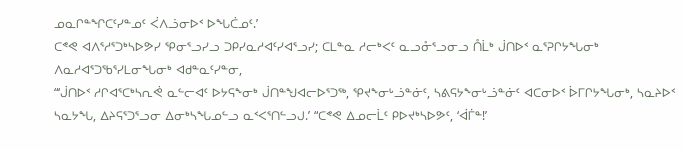ᓄᓇᒋᓐᖏᑕᑦᓯᓐᓄᑦ ᐹᐱᓘᓂᐅᑉ ᐅᖓᑖᓄᑦ.’
ᑕᕝᕙ ᐊᐱᕐᓱᕐᑐᒃᓴᐅᕗᓯ ᕿᓂᕐᓗᓯᓗ ᑐᑭᓯᓇᓱᐊᑦᓯᐊᕐᓗᓯ; ᑕᒪᓐᓇ ᓱᓕᒃᐸᑦ ᓇᓗᓁᕐᓗᓂᓗ ᑍᒫᒃ ᒎᑎᐅᑉ ᓇᕐᕈᒋᔭᖓᓂᒃ ᐱᓇᓱᐊᕐᑐᖃᕐᓯᒪᓂᖓᓂᒃ ᐊᑯᓐᓇᑦᓯᓐᓂ,
“‘ᒎᑎᐅᑉ ᓱᒋᐊᕐᑕᒃᓴᕆᕚ ᓇᓪᓕᐊᑦ ᐅᔭᕋᖕᓂᒃ ᒎᑎᓐᖑᐊᓕᐅᕐᑐᖅ, ᕿᔪᖕᓂᒡᓘᓐᓃᑦ, ᓴᕕᕋᔭᖕᓂᒡᓘᓐᓃᑦ ᐊᑕᓂᐅᑉ ᐆᒥᒋᔭᖓᓂᒃ, ᓴᓇᔨᐅᑉ ᓴᓇᔭᖓ, ᐃᔨᕋᕐᑐᕐᓗᓂ ᐃᓂᒃᓴᖓᓄᓪᓗ ᓇᑉᐸᕐᑎᓪᓗᒍ.’ “ᑕᕝᕙ ᐃᓄᓕᒫᑦ ᑭᐅᔪᒃᓴᐅᕗᑦ, ‘ᐋᒦᓐ!’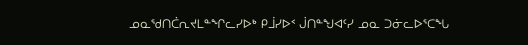ᓄᓇᖁᑎᑖᕆᔪᒪᓐᖏᓚᓯᐅᒃ ᑭᒨᓯᐅᑉ ᒎᑎᓐᖑᐊᑦᓯ ᓄᓇ ᑐᓃᓚᐅᕐᑕᖓ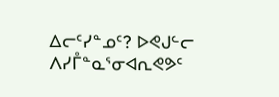ᐃᓕᑦᓯᓐᓄᑦ? ᐅᕙᒍᓪᓕ ᐱᓯᒤᓐᓇᕐᓂᐊᕆᕙᕗᑦ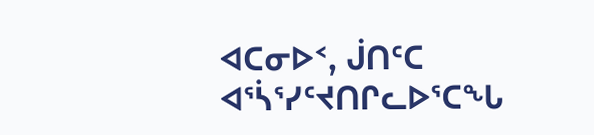ᐊᑕᓂᐅᑉ, ᒎᑎᑦᑕ ᐊᕐᓵᕐᓯᑦᔪᑎᒋᓚᐅᕐᑕᖓ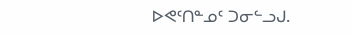ᐅᕙᑦᑎᓐᓄᑦ ᑐᓂᓪᓗᒍ.